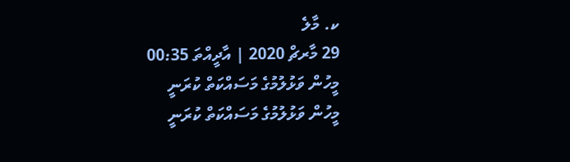ކ. މާލެ
29 މާރޗް 2020 | އާދީއްތަ 00:35
މީހުން ވަޅުލުމުގެ މަސައްކަތް ކުރަނީ
މީހުން ވަޅުލުމުގެ މަސައްކަތް ކުރަނީ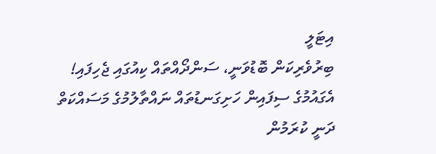އިޓަލީ
ބިރުވެރިކަން ބޮޑުވަނީ، ސަންދޯއްތައް ކިއުގައި ޖެހިފައި!
އެގައުމުގެ ސިފައިން ހަށިގަނޑުތައް ނައްތާލުމުގެ މަސައްކަތް ދަނީ ކުރަމުން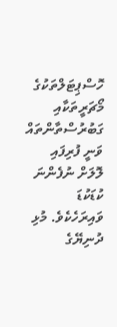ހޮސްޕިޓަލްތަކުގެ މޯޗަރީތަކާއި ގަބުރުސްތާންތައް ވަނީ ފުރިފައި
ލޮލަށް ނުފެންނަ ކުޑަކުޑަ ވައިރަހެކެވެ. މުޅި ދުނިޔޭގެ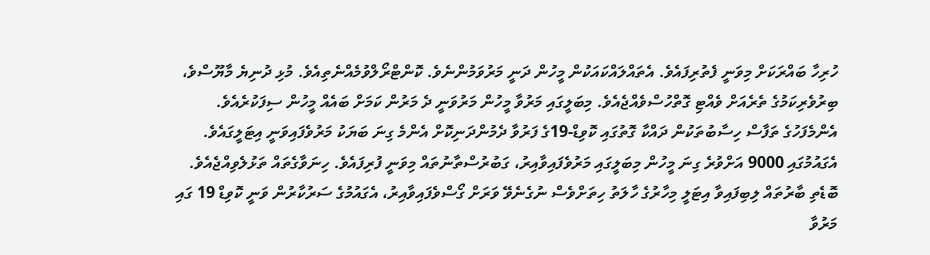ހުރިހާ ބައްރަކަށް މިވަނީ ފެތުރިފައެވެ. އެތައްލައްކައަކުން މީހުން ދަނީ މަރުވަމުންނެވެ. ކޮންޓްރޯލްވުމެއްނެތިއެވެ. މުޅި ދުނިޔެ މާޔޫސްވެ، ބިރުވެރިކަމުގެ ތެރެއަށް ވެއްޓި ގޮތްހުސްވެއްޖެއެވެ. މިބަލީގައި މަރުވާ މީހުން މަރުވަނީ ދެ މަރުން ކަމަށް ބައެއް މީހުން ސިފަކުރެއެވެ.
އެންމެފަހުގެ ތަފާސް ހިސާބުތަކުން ދައްކާ ގޮތުގައި ކޮވިޑް-19ގެ ފަރުވާ ދެމުންދަނިކޮށް އެންމެ ގިނަ ބަޔަކު މަރުވެފައިވަނީ އިޓަލީގައެވެ. އެގައުމުގައި 9000 އަށްވުރެ ގިނަ މީހުން މިބަލީގައި މަރުވެފައިވާއިރު، ގަބުރުސްތާނުތައް މިވަނީ ފުރިފައެވެ. ހިނަވާގެތައް ތަޅުލެވިއްޖެއެވެ.
ބޮޑެތި ބާރުތައް ލިބިފައިވާ އިޓަލީ މިހާރުގެ ހާލަތު ހިތަށްވެސް ނުގެނެވޭ ވަރަށް ގޯސްވެފައިވާއިރު، އެގައުމުގެ ސަރުކާރުން ވަނީ ކޮވިޑް 19 ގައި މަރުވާ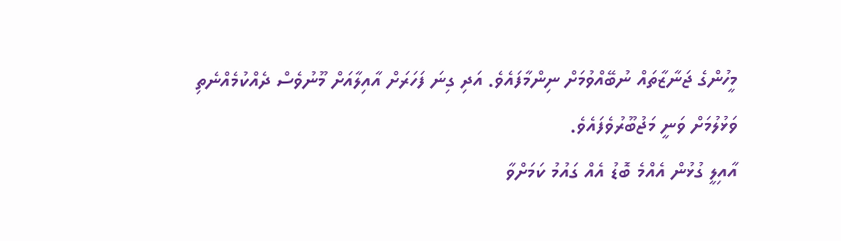މީހުންގެ ޖަނާޒާތައް ނުބޭއްވުމަށް ނިންމާފައެވެ. އަދި ގިނަ ފަހަރަށް އާއިލާއަށް މޫނުވެސް ދެއްކުމެއްނެތި ވަޅުލުމަށް ވަނީ މަޖުބޫރުވެފައެވެ.
އާއިލީ ގުޅުން އެއްމެ ބޮޑު އެއް ގައުމު ކަމަށްވާ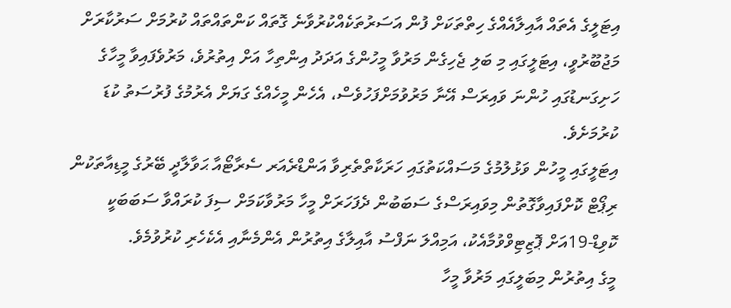އިޓަލީގެ އެތައް އާއިލާއެއްގެ ހިތްތަކަށް ފުން އަސަރުތަކެއްކުރުވާނެ ގޮތައް ކަންތައްތައް ކުރުމަށް ސަރުކާރަށް މަޖުބޫރުވީ، އިޓަލީގައި މި ބަލި ޖެހިގެން މަރުވާ މީހުންގެ އަދަދު އިންތިހާ އަށް އިތުރުވެ، މަރުވެފައިވާ މީހާގެ ހަށިގަނޑުގައި ހުންނަ ވައިރަސް އޭނާ މަރުވުމަށްފަހުވެސް، އެހެން މީހެއްގެ ގަޔަށް އެރުމުގެ ފުރުސަތު ކުޑަ ކުރުމަށެވެ.
އިޓަލީގައި މީހުން ވަޅުލުމުގެ މަސައްކަތުގައި ހަރަކާތްތެރިވާ އަންޑްރެއަރ ސެރާޓޯއާ ޙަވާލާދީ ބޭރުގެ މީޑިއާތަކުން ރިޕޯޓް ކޮށްފައިވާގޮތުން މިވައިރަސްގެ ސަބަބުން ދެފަހަރަށް މީހާ މަރުވާކަމަށް ސިފަ ކުރައްވާ ސަބަބަކީ ކޮވިޑް-19އަށް ޕޮޒިޓިވްވުމާއެކު، އަމިއްލަ ނަފްސު އާއިލާގެ އިތުރުން އެންމެނާއި އެކެހެރި ކުރުވުމެވެ.
މީގެ އިތުރުން މިބަލީގައި މަރުވާ މީހާ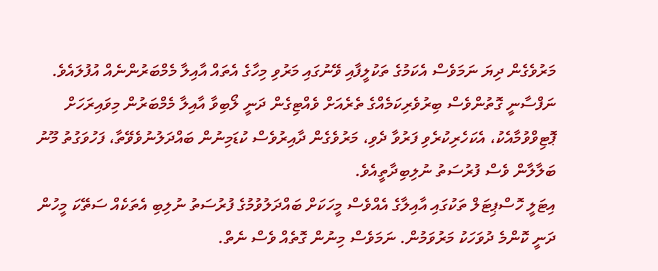މަރުވެގެން ދިޔަ ނަމަވެސް އެކަމުގެ ތަކުލީފާއި ވޭނުގައި މަރުވި މިހާގެ އެތައް އާއިލާ މެމްބަރުންނެއް އުފުލައެވެ. ނަފްސާނީ ގޮތުންވެސް ބިރުވެރިކަމެއްގެ ތެރެއަށް ވެއްޓިގެން ދަނީ ލޯބިވާ އާއިލާ މެމްބަރުން މިވައިރަހަށް ޕޮޓިވްވުމާއެކު، އެކަހެރިކުރެވި ފަރުވާ ދެވި، މަރުވެގެން ދާއިރުވެސް ކުޑަމިނުން ބައްދަލުނުވެވޭތާ، ފަހުވަގުތު މޫނު ބަލާލާން ވެސް ފުރުސަތު ނުލިބިދާތީއެވެ.
އިޓަލީ ހޮސްޕިޓަލް ތަކުގައި އާއިލާގެ އެއްވެސް މީހަކަށް ބައްދަލުވުމުގެ ފުރުސަތު ނުލިބި އެތަކެއް ސަތޭކަ މީހުން ދަނީ ކޮންމެ ދުވަހަކު މަރުވަމުން. ނަމަވެސް މިނުން ގޮތެއް ވެސް ނެތް.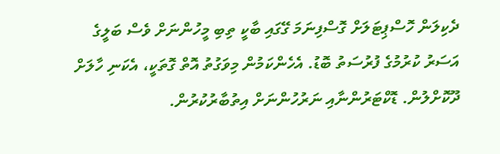ދެކިލަން ހޮސްޕިޓަލަށް ގޮސްފިނަމަ ގޭގައި ބާކީ ތިބި މީހުންނަށް ވެސް ބަލީގެ އަސަރު ކުރުމުގެ ފުރުސަތު ބޮޑު. އެހެންކަމުން މިވަގުތު އޮތް ގޮތަކީ، އެކަނި ހާލަށް ދޫކޮށްލުން. ޑޮކްޓަރުންނާއި ނަރުހުންނަށް އިތުބާރުކުރުން.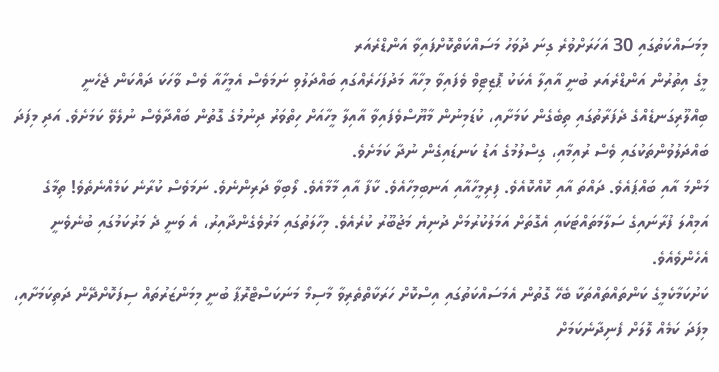މިމަސައްކަތުގައި 30 އަހަރަށްވުރެ ގިނަ ދުވަހު މަސައްކަތްކޮށްފައިވާ އަންޑްރެއަރ
މީގެ އިތުރުން އަންޑްރެއަރ ބުނީ އާއިލާ އެކަކު ޕޮޒިޓިވް ވެފައިވާ މިހާއާ މަދުފަހަރެއްގައި ބައްދަލުވި ނަމަވެސް އެމީހާއާ ވެސް ވާހަކަ ދައްކަން ޖެހެނީ ބިއްލޫރިގަނޑެއްގެ ދެފަރާތުގައި ތިބެގެން ކަމަށާއި، ކުޑަމިނުން މާޔޫސްވެފައިވާ އާއިލާ މީހާއަށް ހިތްވަރު ދިނުމުގެ ގޮތުން ބައްދާވެސް ނުލެވޭ ކަމަށެވެ. އަދި މިފަދަ ބައްދަލުވުންތަކުގައި ވެސް ރުއިމާއި، ގިސްލުމުގެ އަޑު ކަނޑައިގެން ނުދާ ކަމަށެވެ.
މަންމަ އާއި ބައްޕައެވެ. ދައްތަ އާއި ކޮއްކޮއެވެ. ފިރިމީހާއާއި އަނބިމިހާއެވެ. ކާފާ އާއި މާމާއެވެ. ލޯބިވާ ދަރިންނެވެ. ނަމަވެސް ކުރާނެ ކަމެއްނެތެވެ! ތިމާގެ އަމިއްލަ ފުރާނައިގެ ސަލާމަތައްޓަކައި އެގޮތަށް އަމަލުކުރުމަށް ދުނިޔެ މަޖުބޫރު ކުރެއެވެ. މިހާލަތުގައި މަރުވެގެންދާއިރު، އެ ވަނީ ދެ މަރުކަމުގައި ބުނެވެނީ އެހެންވެއެވެ.
ކަށުކަމާކެމީގެ ކަންތައްތައްތަކާ ބެހޭ ގޮތުން އެމަސައްކަތުގައި އިސްކޮށް ހަރަކާތްތެރިވާ މާސިމޯ މަނަކަސްޓްރޮޕާ ބުނީ މިމަންޒަރުތައް ސިފަކޮށްދޭން ދަތިކަމަށާއި، މިފަދަ ކަމެއް ލޮލަށް ފެނިދާނެކަމަށް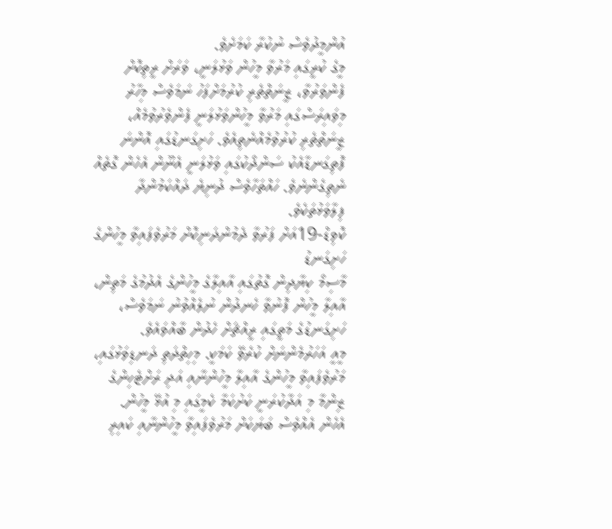އުންމީދުވެސް ނުކުރާ ކަމަށެވެ.
މީގެ ކުރީގައި މަރުވާ މީހުން ވަޅުލަނީ، ވަރަށް ރީތިކޮށް ފެންވަރުވާ، ޒީނަތްތެރި ކުރުމަށްފަހު ނަމަވެސް މިހާރު މިވައިރަސްގައި މަރުވާ މީހުންވަޅުލަނީ ފެންވެރުވުމެއް، ޒީނަތްތެރި ކުރުވުމެއްނެތިއެވެ. ހަށިގަނޑުގައި އޮންނަ ފޮތިގަނޑާއެކު ސަންދޯކުގައި ވަޅުލަނީ އެނޫން އެހެން ގޮތެއް ނެތިގެންނެވެ. ހައްތަހާވެސް ދުނިޔެ ދައްކަމުންދާ ފިލާވަޅުތަކެވެ.
ކޮވިޑް-19އަށް ފަރުވާ ދެމުންދަނިކޮށް މަރުވެފައިވާ މީހުންގެ ހަށިގަނޑު
މާސިމޯ ކިޔާދިން ގޮތުގައި އާއިލާގެ މީހުންގެ އެދުމުގެ މަތިން، އާއިލާ މީހުން ފޮނުވާ ހެނދުން ނުލެއްވުނު ނަމަވެސް، ހަށިގަނޑުގެ މަތީގައި ރީއްޗަށް ހެދުން ބާއްވައެވެ.
މީއީ އަހަރުމެންނަށް ކުރެވޭ ކަމަކީ. މިހިތްދަތި ދަނޑިވަޅުގައި، މަރުވެފައިވާ މީހުންގެ އާއިލާ މީހުންނާއި އަދި ރަށްޓެހިންގެ ޒިންމާ މި އަދާކުރަނީ ކަށުކަމާ ކެމީގައި މި އުޅޭ މީހުން. އެހެން އެއްވެސް ބަޔަކަށް މަރުވެފައިވާ މީހުންނާއި ކައިރި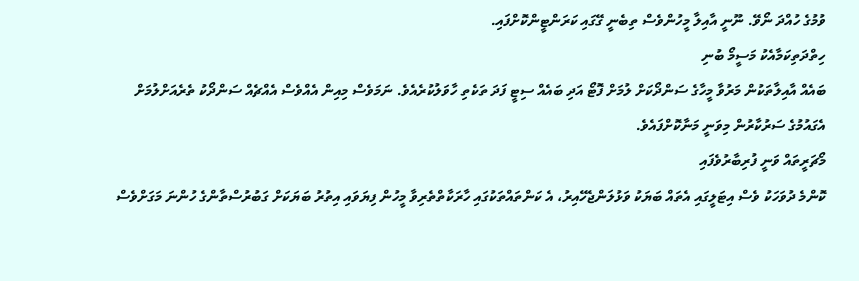ވުމުގެ ހުއްދަ ނޯވޭ. ނޫނީ އާއިލާ މީހުންވެސް ތިބެނީ ގޭގައި ކަރަންޓީންކޮށްފައި.
ހިތްދަތިކަމާއެކު މަސީމޯ ބުނި
ބައެއް އާއިލާތަކުން މަރުވާ މީހާގެ ސަންދޯކަށް ލުމަށް ފޮޓޯ އަދި ބައެއް ސިޓީ ފަދަ ތަކެތި ހާވަލުކުރެއެވެ. ނަމަވެސް މިއިން އެއްވެސް އެއްޗެއް ސަންދޯކު ތެރެއަށްލުމަށް އެގައުމުގެ ސަރުކާރުން މިވަނީ މަނާކޮށްފައެވެ.
މޯޗަރީތައް ވަނީ ފުރިބާރުވެފައި
ކޮންމެ ދުވަހަކު ވެސް އިޓަލީގައި އެތައް ބަޔަކު ވަޅުލަންޖެހޭއިރު، އެ ކަންތައްތަކުގައި ހާރަކާތްތެރިވާ މީހުން ފިޔަވައި އިތުރު ބަޔަކަށް ގަބުރުސްތާންގެ ހުންނަ މަގަށްވެސް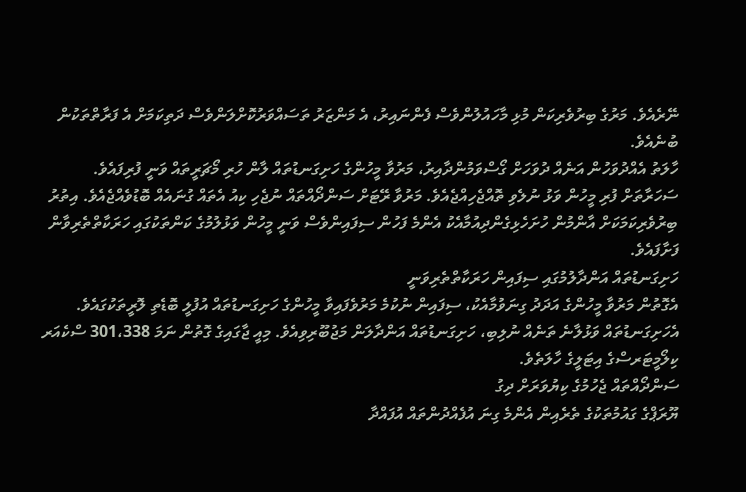ނޭރެއެވެ. މަރުގެ ބިރުވެރިކަން މުޅި މާހައުލުންވެސް ފެންނައިރު، އެ މަންޒަރު ތަސައްވަރުކޮށްލަންވެސް ދަތިކަމަށް އެ ފަރާތްތަކުން ބުނެއެވެ.
ހާލަތު އެއްދުވަހުން އަނެއް ދުވަހަށް ގޯސްވަމުންދާއިރު، މަރުވާ މީހުންގެ ހަށިގަނޑުތައް ލާން ހުރި މޯޗަރީތައް ވަނީ ފުރިފައެވެ. ސަހަރާތަށް ފުރި މީހުން ވަޅު ނުލެވި ތޮއްޖެހިއްޖެއެވެ. މަރުވާ ރޭޓަށް ސަންދޯއްތައް ނުޖެހި ކިއު އެތައް ގުނައެއް ބޮޑުވެއްޖެއެވެ. އިތުރު ބިރުވެރިކަމަކަށް އާންމުން ހުށަހެޅިގެންދިއުމާއެކު އެންމެ ފަހުން ސިފައިންވެސް ވަނީ މީހުން ވަޅުލުމުގެ ކަންތަކުގައި ހަރަކާތްތެރިވާން ފަށާފައެވެ.
ހަށިގަނޑުތައް އަންދާލުމުގައި ސިފައިން ހަރަކާތްތެރިވަނީ
އެގޮތުން މަރުވާ މީހުންގެ އަދަދު ގިނަވުމާއެކު، ސިފައިން ނުކުމެ މަރުވެފައިވާ މީހުންގެ ހަށިގަނޑުތައް އުފުލީ ބޮޑެތި ލޮރީތަކުގައެވެ. އެހަށިގަނޑުތައް ވަޅުލާނެ ތަނެއް ނުލިބި، ހަށިގަނޑުތައް އަންދާލަން މަޖުބޫރިވިއެވެ. މިއީ ޖާގައިގެ ގޮތުން ނަމަ 301،338 ސްކެއަރ ކިލޯމީޓަރސްގެ އިޓަލީގެ ހާލަތެވެ.
ސަންދޯއްތައް ޖެހުމުގެ ކިޔުވަރަށް ދިގު
ޔޫރަޕްގެ ގައުމުތަކުގެ ތެރެއިން އެންމެ ގިނަ އުފެއްދުންތައް އުފައްދާ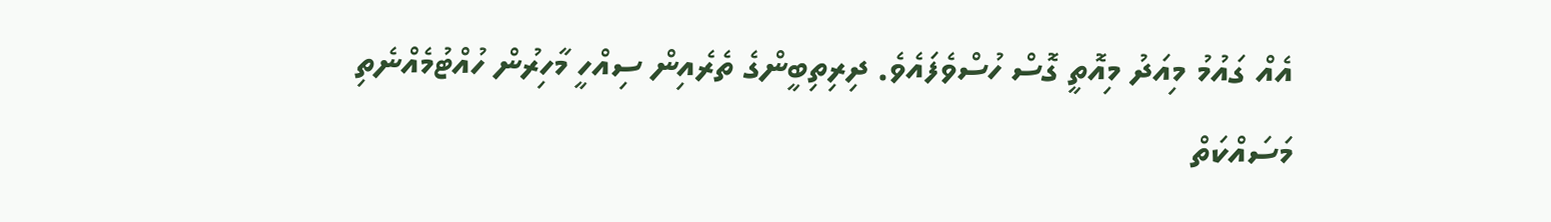އެއް ގައުމު މިއަދު މިއޮތީ ގޮސް ހުސްވެފައެވެ. ދިރިތިބީންގެ ތެރެއިން ސިއްހީ މާހިރުން ހުއްޓުމެއްނެތި މަސައްކަތް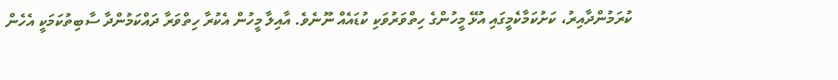ކުރަމުންދާއިރު، ކަށުކަމާކެމީގައި އުޅޭ މީހުންގެ ހިތްވަރުވަކި ކުޑައެއް ނޫނެވެ. އާއިލާ މީހުން އެކުރާ ހިތްވަރާ ދައްކަމުންދާ ސާބިތުކަމަކީ އެހެން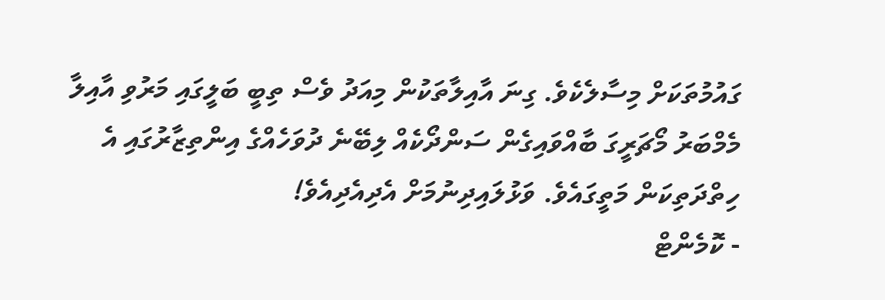ގައުމުތަކަށް މިސާލެކެވެ. ގިނަ އާއިލާތަކުން މިއަދު ވެސް ތިބީ ބަލީގައި މަރުވި އާއިލާ މެމްބަރު މޯޗަރީގަ ބާއްވައިގެން ސަންދޯކެއް ލިބޭނެ ދުވަހެއްގެ އިންތިޒާރުގައި އެ ހިތްދަތިކަން މަތީގައެވެ. ވަޅުލައިދިނުމަށް އެދިއެދިއެވެ!
- ކޮމެންޓް